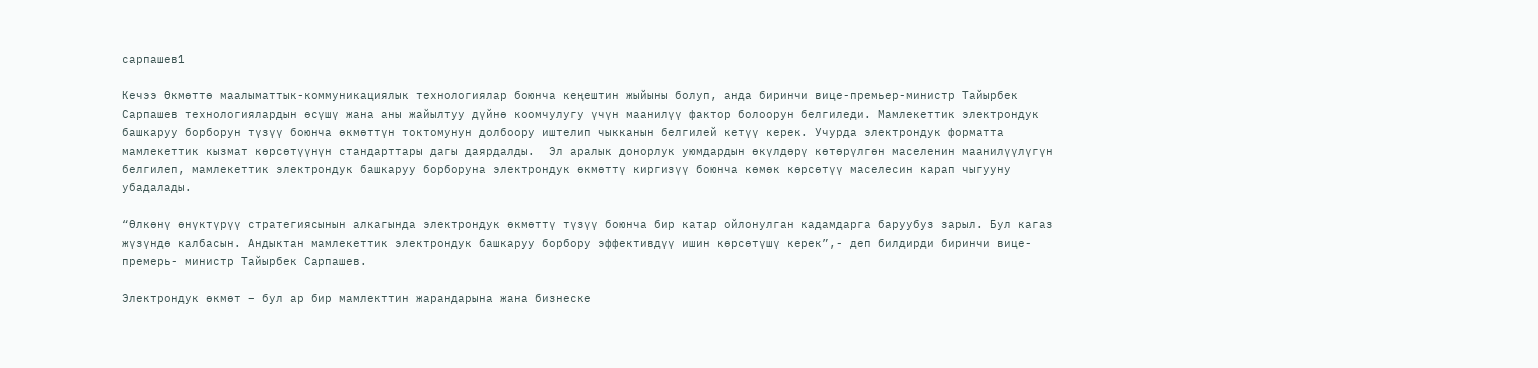сарпашев1

Кечээ Өкмөттө маалыматтык-коммуникациялык технологиялар боюнча кеңештин жыйыны болуп, анда биринчи вице-премьер-министр Тайырбек Сарпашев технологиялардын өсүшү жана аны жайылтуу дүйнө коомчулугу үчүн маанилүү фактор болоорун белгиледи. Мамлекеттик электрондук башкаруу борборун түзүү боюнча өкмөттүн токтомунун долбоору иштелип чыкканын белгилей кетүү керек. Учурда электрондук форматта  мамлекеттик кызмат көрсөтүүнүн стандарттары дагы даярдалды.  Эл аралык донорлук уюмдардын өкүлдөрү көтөрүлгөн маселенин маанилүүлүгүн белгилеп, мамлекеттик электрондук башкаруу борборуна электрондук өкмөттү киргизүү боюнча көмөк көрсөтүү маселесин карап чыгууну убадалады.

“Өлкөнү өнүктүрүү стратегиясынын алкагында электрондук өкмөттү түзүү боюнча бир катар ойлонулган кадамдарга баруубуз зарыл. Бул кагаз жүзүндө калбасын. Андыктан мамлекеттик электрондук башкаруу борбору эффективдүү ишин көрсөтүшү керек”,- деп билдирди биринчи вице- премерь- министр Тайырбек Сарпашев.

Электрондук өкмөт – бул ар бир мамлекттин жарандарына жана бизнеске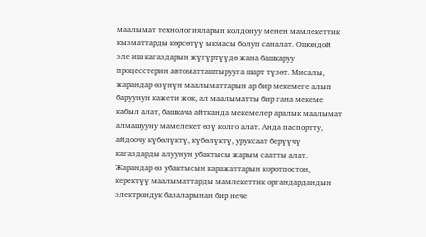маалымат технологияларын колдонуу менен мамлекеттик кызматтарды көрсөтүү ыкмасы болуп саналат. Ошондой эле иш кагаздарын жүгүртүүдө жана башкаруу процесстерин автоматташтырууга шарт түзөт. Мисалы, жарандар өзүнүн маалыматтарын ар бир мекемеге алып баруунун кажети жок, ал маалыматты бир гана мекеме кабыл алат, башкача айтканда мекемелер аралык маалымат алмашууну мамелекет өзү колго алат. Анда паспортту, айдоочу күбөлүктү, күбөлүктү, уруксаат берүүчү кагаздарды алуунун убактысы жарым саатты алат. Жарандар өз убактысын каражаттарын коротпостон, керектүү маалыматтарды мамлекеттик органдардандын электрондук базаларынан бир нече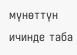мүнөттүн ичинде таба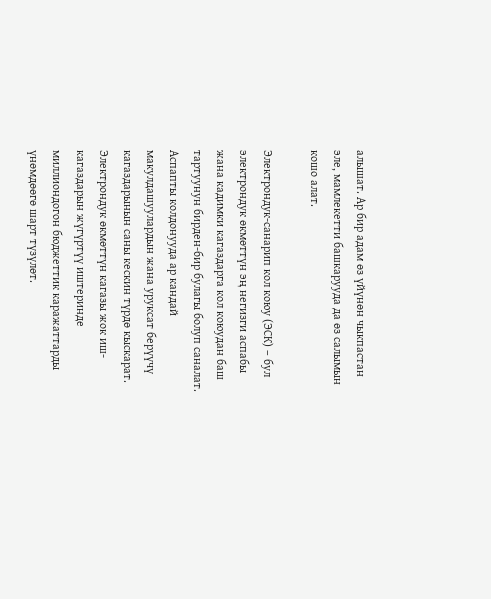алышат. Ар бир адам өз үйүнөн чыкпастан эле, мамлекетти башкарууда да өз салымын кошо алат.

Электрондук-санарип кол коюу (ЭСК) – бул электрондук өкмөттүн эң негизги аспабы жана кадимки кагаздарга кол коюудан баш тартуунун бирден-бир булагы болуп саналат. Аспапты колдонууда ар кандай макулдашуулардын жана уруксат берүүчү кагаздарынын саны кескин түрдө кыскарат. Электрондук өкмөттүн кагазы жок иш-кагаздарын жүгүртүү иштеринде миллиондогон бюджеттик каражаттарды үнөмдөөгө шарт түзүлөт.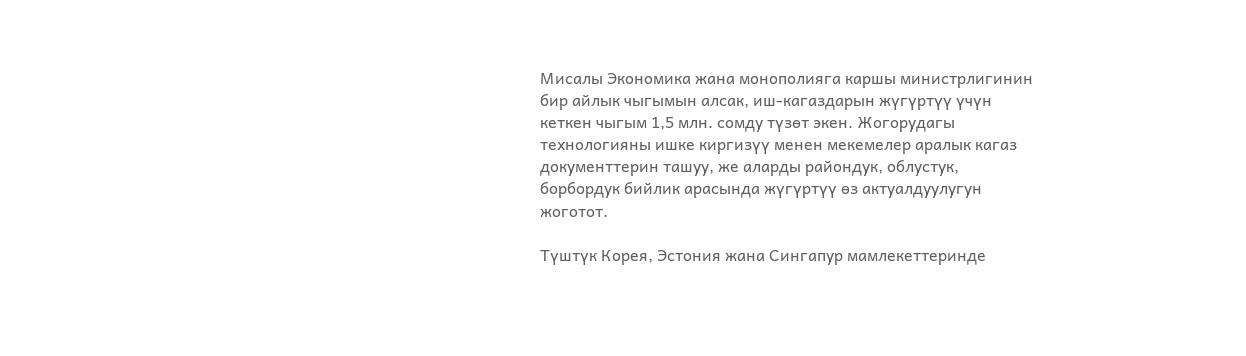Мисалы Экономика жана монополияга каршы министрлигинин бир айлык чыгымын алсак, иш-кагаздарын жүгүртүү үчүн кеткен чыгым 1,5 млн. сомду түзөт экен. Жогорудагы технологияны ишке киргизүү менен мекемелер аралык кагаз документтерин ташуу, же аларды райондук, облустук, борбордук бийлик арасында жүгүртүү өз актуалдуулугун жоготот.

Түштүк Корея, Эстония жана Сингапур мамлекеттеринде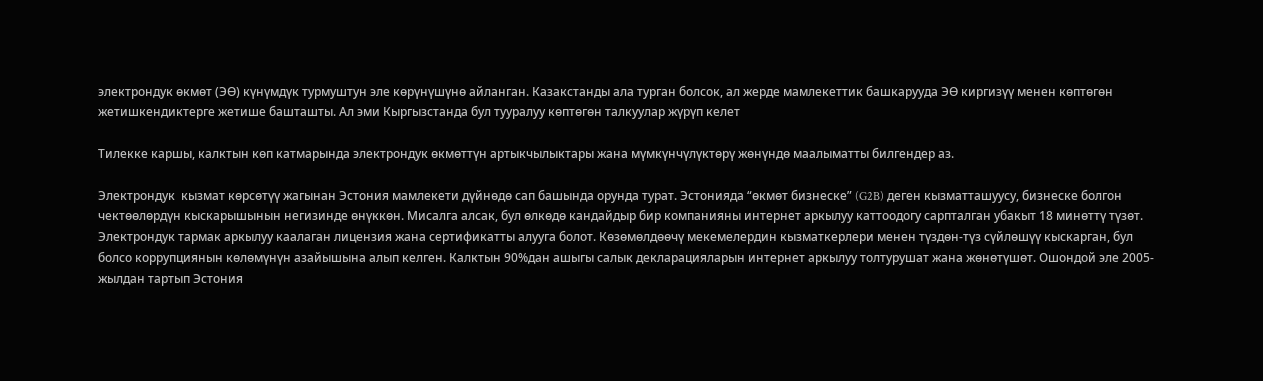электрондук өкмөт (ЭӨ) күнүмдүк турмуштун эле көрүнүшүнө айланган. Казакстанды ала турган болсок, ал жерде мамлекеттик башкарууда ЭӨ киргизүү менен көптөгөн жетишкендиктерге жетише башташты. Ал эми Кыргызстанда бул тууралуу көптөгөн талкуулар жүрүп келет

Тилекке каршы, калктын көп катмарында электрондук өкмөттүн артыкчылыктары жана мүмкүнчүлүктөрү жөнүндө маалыматты билгендер аз.

Электрондук  кызмат көрсөтүү жагынан Эстония мамлекети дүйнөдө сап башында орунда турат. Эстонияда “өкмөт бизнеске” (G2B) деген кызматташуусу, бизнеске болгон чектөөлөрдүн кыскарышынын негизинде өнүккөн. Мисалга алсак, бул өлкөдө кандайдыр бир компанияны интернет аркылуу каттоодогу сарпталган убакыт 18 минөттү түзөт. Электрондук тармак аркылуу каалаган лицензия жана сертификатты алууга болот. Көзөмөлдөөчү мекемелердин кызматкерлери менен түздөн-түз сүйлөшүү кыскарган, бул болсо коррупциянын көлөмүнүн азайышына алып келген. Калктын 90%дан ашыгы салык декларацияларын интернет аркылуу толтурушат жана жөнөтүшөт. Ошондой эле 2005-жылдан тартып Эстония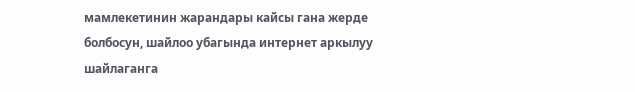мамлекетинин жарандары кайсы гана жерде болбосун, шайлоо убагында интернет аркылуу шайлаганга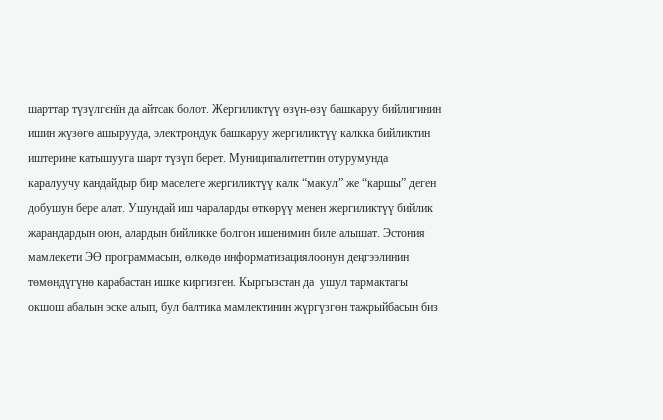шарттар түзүлгєнїн да айтсак болот. Жергиликтүү өзүн-өзү башкаруу бийлигинин ишин жүзөгө ашырууда, электрондук башкаруу жергиликтүү калкка бийликтин иштерине катышууга шарт түзүп берет. Муниципалитеттин отурумунда каралуучу кандайдыр бир маселеге жергиликтүү калк “макул” же “каршы” деген добушун бере алат. Ушундай иш чараларды өткөрүү менен жергиликтүү бийлик жарандардын оюн, алардын бийликке болгон ишенимин биле алышат. Эстония мамлекети ЭӨ программасын, өлкөдө информатизациялоонун деңгээлинин төмөндүгүнө карабастан ишке киргизген. Кыргызстан да  ушул тармактагы окшош абалын эске алып, бул балтика мамлектинин жүргүзгөн тажрыйбасын биз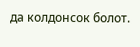да колдонсок болот.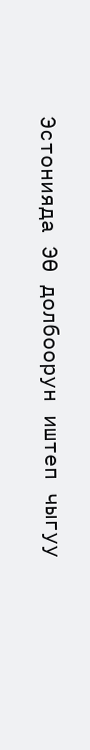Эстонияда ЭӨ долбоорун иштеп чыгуу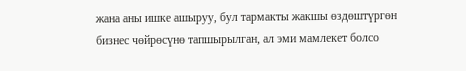жана аны ишке ашыруу, бул тармакты жакшы өздөштүргөн бизнес чөйрөсүнө тапшырылган, ал эми мамлекет болсо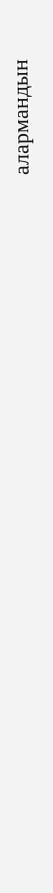алармандын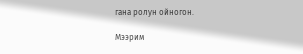гана ролун ойногон.

Мээрим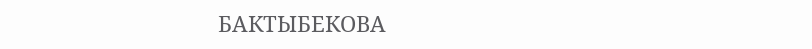БАКТЫБЕКОВА